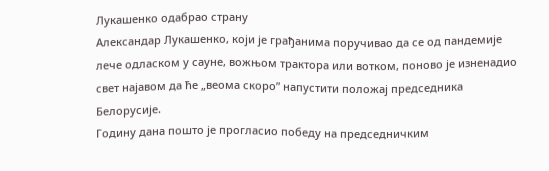Лукашенко одабрао страну
Александар Лукашенко, који је грађанима поручивао да се од пандемије лече одласком у сауне, вожњом трактора или вотком, поново је изненадио свет најавом да ће „веома скоро” напустити положај председника Белорусије.
Годину дана пошто је прогласио победу на председничким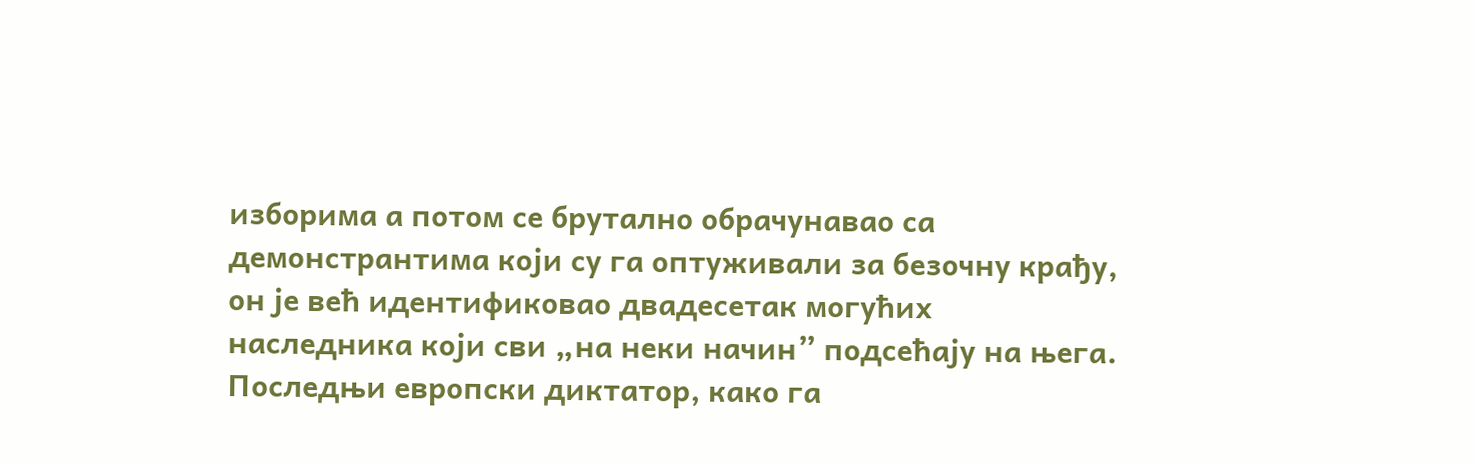изборима а потом се брутално обрачунавао са демонстрантима који су га оптуживали за безочну крађу, он је већ идентификовао двадесетак могућих наследника који сви „на неки начин” подсећају на њега.
Последњи европски диктатор, како га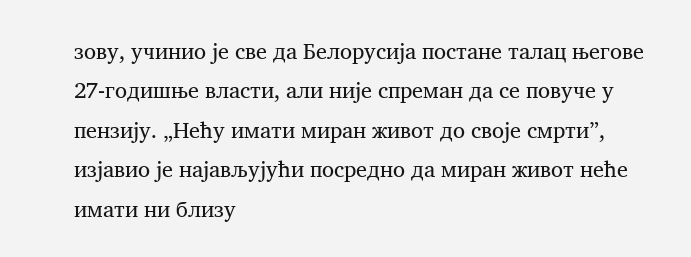зову, учинио је све да Белорусија постане талац његове 27-годишње власти, али није спреман да се повуче у пензију. „Нећу имати миран живот до своје смрти”, изјавио је најављујући посредно да миран живот неће имати ни близу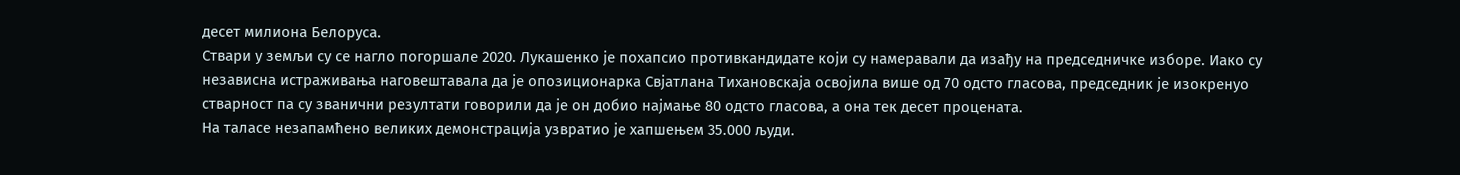десет милиона Белоруса.
Ствари у земљи су се нагло погоршале 2020. Лукашенко је похапсио противкандидате који су намеравали да изађу на председничке изборе. Иако су независна истраживања наговештавала да је опозиционарка Свјатлана Тихановскаја освојила више од 70 одсто гласова, председник је изокренуо стварност па су званични резултати говорили да је он добио најмање 80 одсто гласова, а она тек десет процената.
На таласе незапамћено великих демонстрација узвратио је хапшењем 35.000 људи.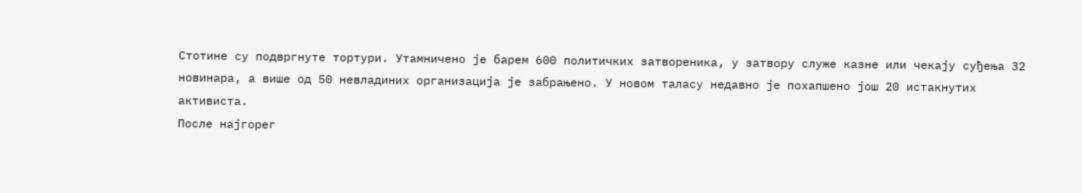Стотине су подвргнуте тортури. Утамничено је барем 600 политичких затвореника, у затвору служе казне или чекају суђења 32 новинара, а више од 50 невладиних организација је забрањено. У новом таласу недавно је похапшено још 20 истакнутих активиста.
После најгорег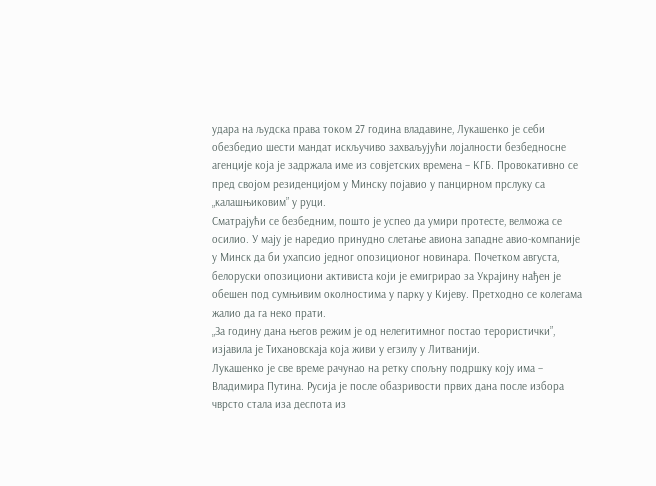удара на људска права током 27 година владавине, Лукашенко је себи обезбедио шести мандат искључиво захваљујући лојалности безбедносне агенције која је задржала име из совјетских времена – КГБ. Провокативно се пред својом резиденцијом у Минску појавио у панцирном прслуку са „калашњиковим” у руци.
Сматрајући се безбедним, пошто је успео да умири протесте, велможа се осилио. У мају је наредио принудно слетање авиона западне авио-компаније у Минск да би ухапсио једног опозиционог новинара. Почетком августа, белоруски опозициони активиста који је емигрирао за Украјину нађен је обешен под сумњивим околностима у парку у Кијеву. Претходно се колегама жалио да га неко прати.
„За годину дана његов режим је од нелегитимног постао терористички”, изјавила је Тихановскаја која живи у егзилу у Литванији.
Лукашенко је све време рачунао на ретку спољну подршку коју има – Владимира Путина. Русија је после обазривости првих дана после избора чврсто стала иза деспота из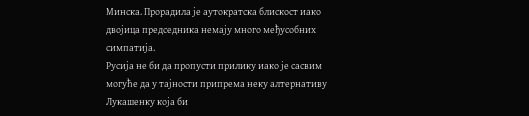Минска. Прорадила је аутократска блискост иако двојица председника немају много међусобних симпатија.
Русија не би да пропусти прилику иако је сасвим могуће да у тајности припрема неку алтернативу Лукашенку која би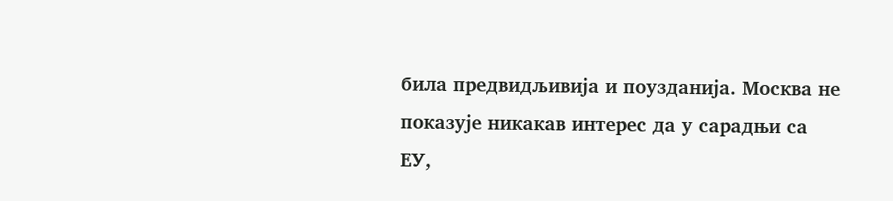била предвидљивија и поузданија. Москва не показује никакав интерес да у сарадњи са ЕУ,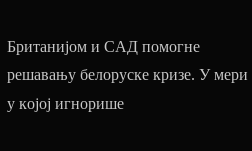Британијом и САД помогне решавању белоруске кризе. У мери у којој игнорише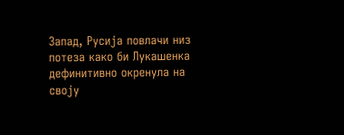Запад, Русија повлачи низ потеза како би Лукашенка дефинитивно окренула на своју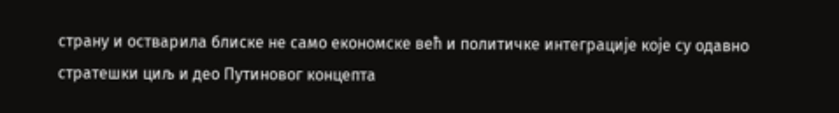страну и остварила блиске не само економске већ и политичке интеграције које су одавно стратешки циљ и део Путиновог концепта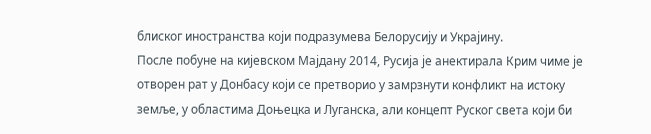блиског иностранства који подразумева Белорусију и Украјину.
После побуне на кијевском Мајдану 2014, Русија је анектирала Крим чиме је отворен рат у Донбасу који се претворио у замрзнути конфликт на истоку земље, у областима Доњецка и Луганска, али концепт Руског света који би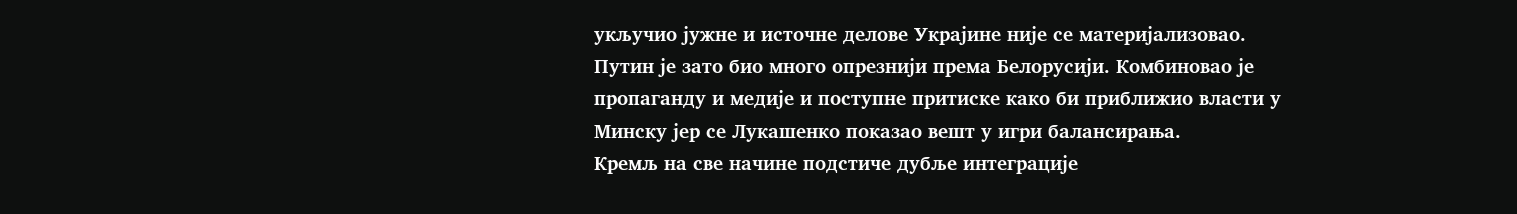укључио јужне и источне делове Украјине није се материјализовао.
Путин је зато био много опрезнији према Белорусији. Комбиновао је пропаганду и медије и поступне притиске како би приближио власти у Минску јер се Лукашенко показао вешт у игри балансирања.
Кремљ на све начине подстиче дубље интеграције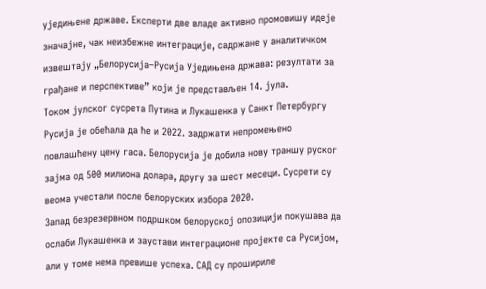уједињене државе. Експерти две владе активно промовишу идеје значајне, чак неизбежне интеграције, садржане у аналитичком извештају „Белорусија–Русија Уједињена држава: резултати за грађане и перспективе” који је представљен 14. јула.
Током јулског сусрета Путина и Лукашенка у Санкт Петербургу Русија је обећала да ће и 2022. задржати непромењено повлашћену цену гаса. Белорусија је добила нову траншу руског зајма од 500 милиона долара, другу за шест месеци. Сусрети су веома учестали после белоруских избора 2020.
Запад безрезервном подршком белоруској опозицији покушава да ослаби Лукашенка и заустави интеграционе пројекте са Русијом, али у томе нема превише успеха. САД су прошириле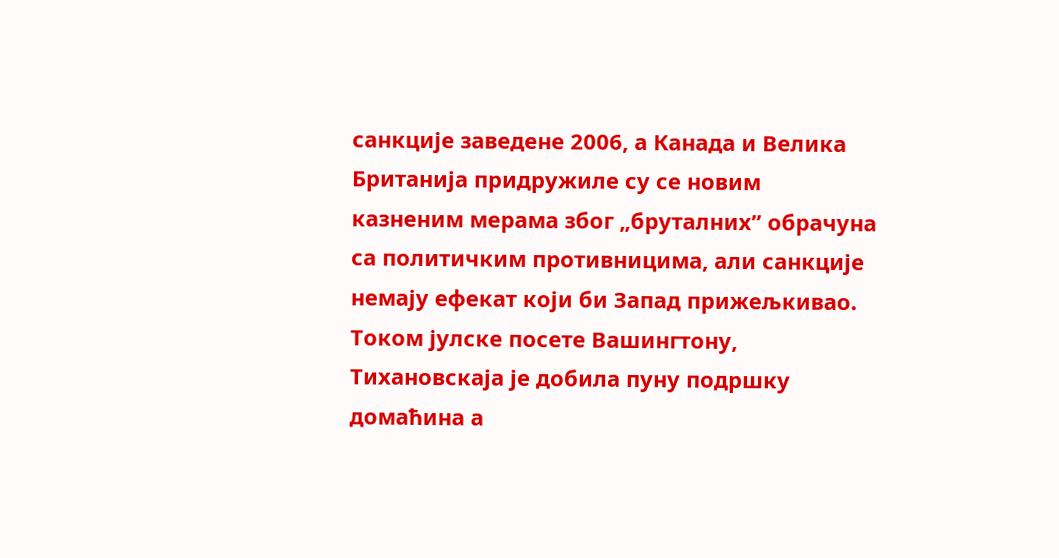санкције заведене 2006, а Канада и Велика Британија придружиле су се новим казненим мерама због „бруталних” обрачуна са политичким противницима, али санкције немају ефекат који би Запад прижељкивао.
Током јулске посете Вашингтону, Тихановскаја је добила пуну подршку домаћина а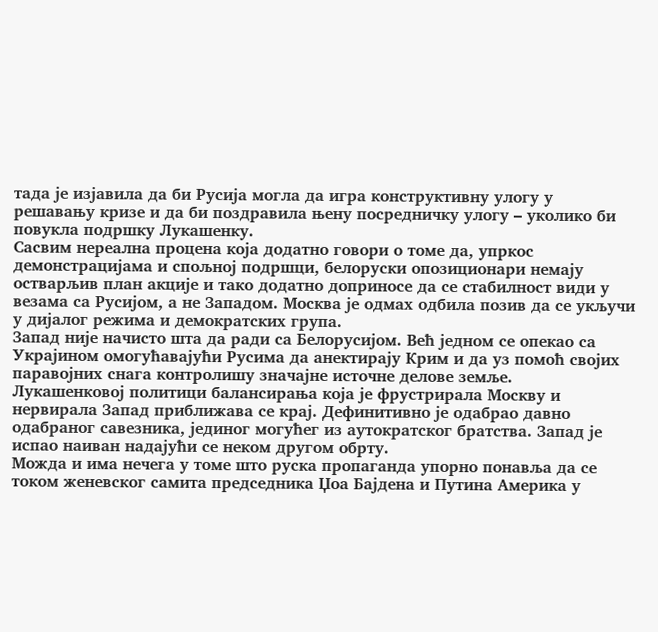тада је изјавила да би Русија могла да игра конструктивну улогу у решавању кризе и да би поздравила њену посредничку улогу – уколико би повукла подршку Лукашенку.
Сасвим нереална процена која додатно говори о томе да, упркос демонстрацијама и спољној подршци, белоруски опозиционари немају остварљив план акције и тако додатно доприносе да се стабилност види у везама са Русијом, а не Западом. Москва је одмах одбила позив да се укључи у дијалог режима и демократских група.
Запад није начисто шта да ради са Белорусијом. Већ једном се опекао са Украјином омогућавајући Русима да анектирају Крим и да уз помоћ својих паравојних снага контролишу значајне источне делове земље.
Лукашенковој политици балансирања која је фрустрирала Москву и нервирала Запад приближава се крај. Дефинитивно је одабрао давно одабраног савезника, јединог могућег из аутократског братства. Запад је испао наиван надајући се неком другом обрту.
Можда и има нечега у томе што руска пропаганда упорно понавља да се током женевског самита председника Џоа Бајдена и Путина Америка у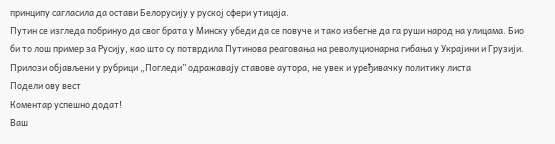принципу сагласила да остави Белорусију у руској сфери утицаја.
Путин се изгледа побринуо да свог брата у Минску убеди да се повуче и тако избегне да га руши народ на улицама. Био би то лош пример за Русију, као што су потврдила Путинова реаговања на револуционарна гибања у Украјини и Грузији.
Прилози објављени у рубрици „Погледи” одражавају ставове аутора, не увек и уређивачку политику листa
Подели ову вест
Комeнтар успeшно додат!
Ваш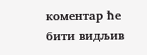комeнтар ћe бити видљив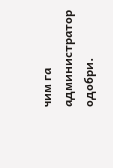чим га администратор одобри.